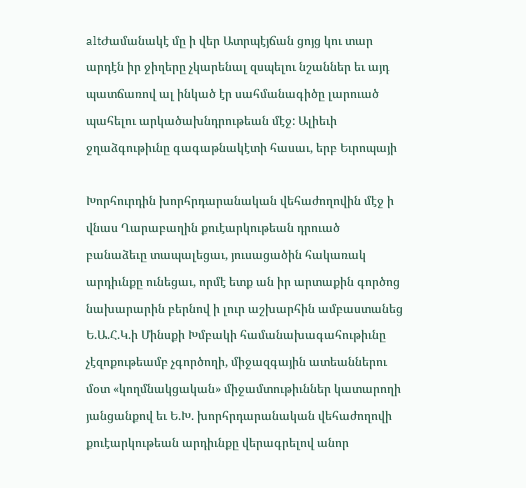altԺամանակէ մը ի վեր Ատրպէյճան ցոյց կու տար արդէն իր ջիղերը չկարենալ զսպելու նշաններ եւ այդ պատճառով ալ ինկած էր սահմանագիծը լարուած պահելու արկածախնդրութեան մէջ: Ալիեւի ջղաձգութիւնը գագաթնակէտի հասաւ, երբ Եւրոպայի

Խորհուրդին խորհրդարանական վեհաժողովին մէջ ի վնաս Ղարաբաղին քուէարկութեան դրուած բանաձեւը տապալեցաւ, յուսացածին հակառակ արդիւնքը ունեցաւ, որմէ ետք ան իր արտաքին գործոց նախարարին բերնով ի լուր աշխարհին ամբաստանեց Ե.Ա.Հ.Կ.ի Մինսքի Խմբակի համանախագահութիւնը չէզոքութեամբ չգործողի, միջազգային ատեաններու մօտ «կողմնակցական» միջամտութիւններ կատարողի յանցանքով եւ Ե.Խ. խորհրդարանական վեհաժողովի քուէարկութեան արդիւնքը վերագրելով անոր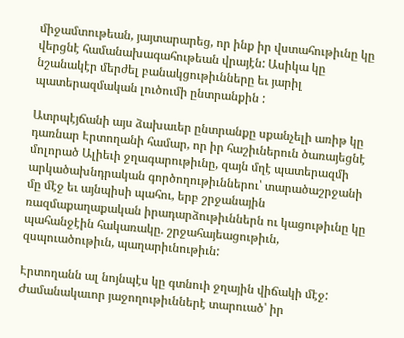միջամտութեան, յայտարարեց, որ ինք իր վստահութիւնը կը վերցնէ համանախագահութեան վրայէն: Ասիկա կը նշանակէր մերժել բանակցութիւնները եւ յարիլ պատերազմական լուծումի ընտրանքին :

Ատրպէյճանի այս ձախաւեր ընտրանքը սքանչելի առիթ կը դառնար Էրտողանի համար, որ իր հաշիւներուն ծառայեցնէ մոլորած Ալիեւի ջղագարութիւնը, զայն մղէ պատերազմի արկածախնդրական գործողութիւններու՝ տարածաշրջանի մը մէջ եւ այնպիսի պահու, երբ շրջանային ռազմաքաղաքական իրադարձութիւններն ու կացութիւնը կը պահանջէին հակառակը. շրջահայեացութիւն, զսպուածութիւն, պաղարիւնութիւն:

Էրտողանն ալ նոյնպէս կը գտնուի ջղային վիճակի մէջ: Ժամանակաւոր յաջողութիւններէ տարուած՝ իր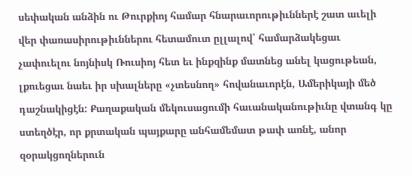սեփական անձին ու Թուրքիոյ համար հնարաւորութիւններէ շատ աւելի վեր փառասիրութիւններու հետամուտ ըլլալով՝ համարձակեցաւ չափուելու նոյնիսկ Ռուսիոյ հետ եւ ինքզինք մատնեց անել կացութեան, լքուեցաւ նաեւ իր սխալները «չտեսնող» հովանաւորէն, Ամերիկայի մեծ դաշնակիցէն: Քաղաքական մեկուսացումի հաւանականութիւնը վտանգ կը ստեղծէր, որ քրտական պայքարը անհամեմատ թափ առնէ, անոր զօրակցողներուն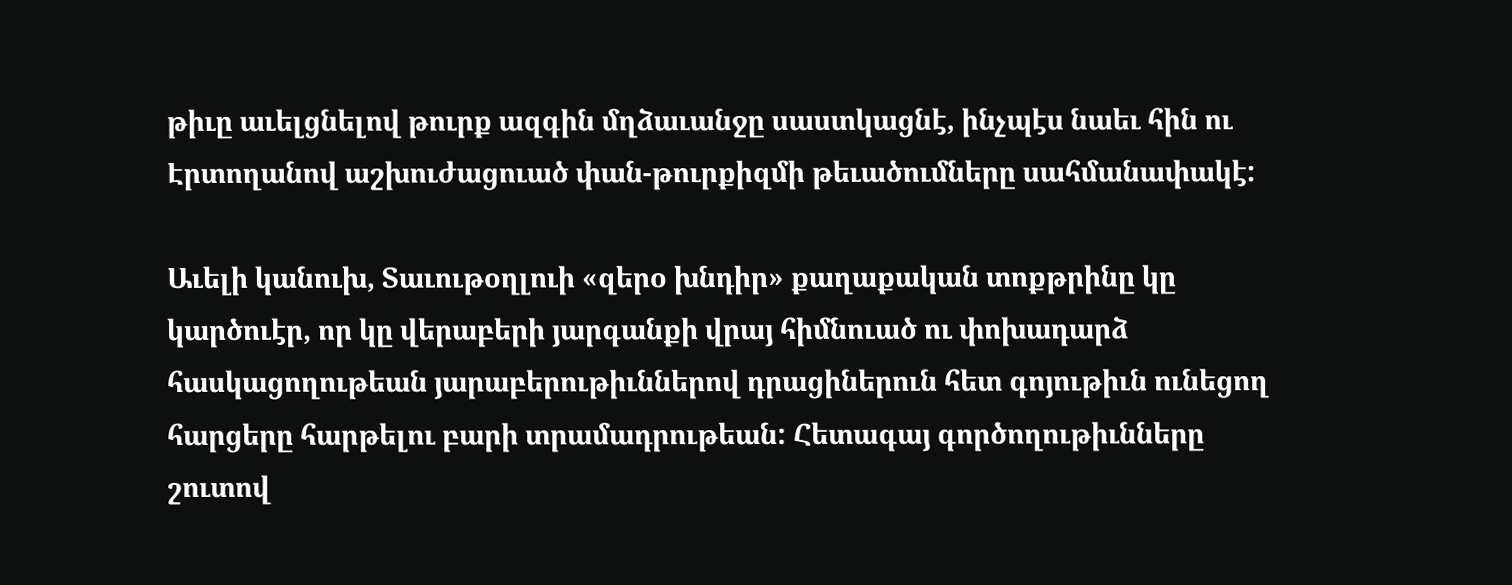թիւը աւելցնելով թուրք ազգին մղձաւանջը սաստկացնէ, ինչպէս նաեւ հին ու Էրտողանով աշխուժացուած փան-թուրքիզմի թեւածումները սահմանափակէ:

Աւելի կանուխ, Տաւութօղլուի «զերօ խնդիր» քաղաքական տոքթրինը կը կարծուէր, որ կը վերաբերի յարգանքի վրայ հիմնուած ու փոխադարձ հասկացողութեան յարաբերութիւններով դրացիներուն հետ գոյութիւն ունեցող հարցերը հարթելու բարի տրամադրութեան: Հետագայ գործողութիւնները շուտով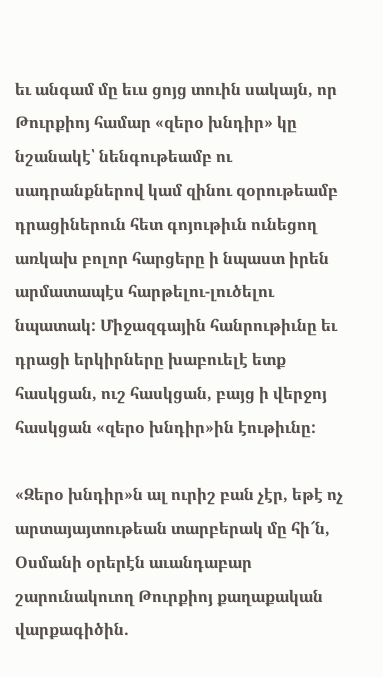եւ անգամ մը եւս ցոյց տուին սակայն, որ Թուրքիոյ համար «զերօ խնդիր» կը նշանակէ՝ նենգութեամբ ու սադրանքներով կամ զինու զօրութեամբ դրացիներուն հետ գոյութիւն ունեցող առկախ բոլոր հարցերը ի նպաստ իրեն արմատապէս հարթելու-լուծելու նպատակ: Միջազգային հանրութիւնը եւ դրացի երկիրները խաբուելէ ետք հասկցան, ուշ հասկցան, բայց ի վերջոյ հասկցան «զերօ խնդիր»ին էութիւնը:

«Զերօ խնդիր»ն ալ ուրիշ բան չէր, եթէ ոչ արտայայտութեան տարբերակ մը հի՜ն, Օսմանի օրերէն աւանդաբար շարունակուող Թուրքիոյ քաղաքական վարքագիծին.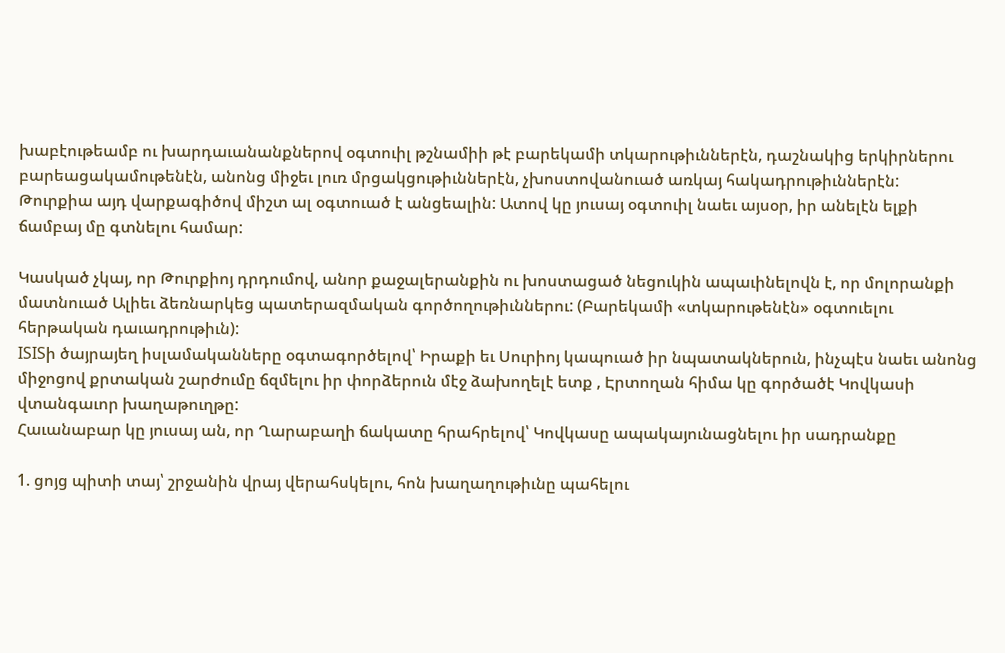խաբէութեամբ ու խարդաւանանքներով օգտուիլ թշնամիի թէ բարեկամի տկարութիւններէն, դաշնակից երկիրներու բարեացակամութենէն, անոնց միջեւ լուռ մրցակցութիւններէն, չխոստովանուած առկայ հակադրութիւններէն:
Թուրքիա այդ վարքագիծով միշտ ալ օգտուած է անցեալին: Ատով կը յուսայ օգտուիլ նաեւ այսօր, իր անելէն ելքի ճամբայ մը գտնելու համար:

Կասկած չկայ, որ Թուրքիոյ դրդումով, անոր քաջալերանքին ու խոստացած նեցուկին ապաւինելովն է, որ մոլորանքի մատնուած Ալիեւ ձեռնարկեց պատերազմական գործողութիւններու: (Բարեկամի «տկարութենէն» օգտուելու հերթական դաւադրութիւն):
ISISի ծայրայեղ իսլամականները օգտագործելով՝ Իրաքի եւ Սուրիոյ կապուած իր նպատակներուն, ինչպէս նաեւ անոնց միջոցով քրտական շարժումը ճզմելու իր փորձերուն մէջ ձախողելէ ետք , Էրտողան հիմա կը գործածէ Կովկասի վտանգաւոր խաղաթուղթը:
Հաւանաբար կը յուսայ ան, որ Ղարաբաղի ճակատը հրահրելով՝ Կովկասը ապակայունացնելու իր սադրանքը

1. ցոյց պիտի տայ՝ շրջանին վրայ վերահսկելու, հոն խաղաղութիւնը պահելու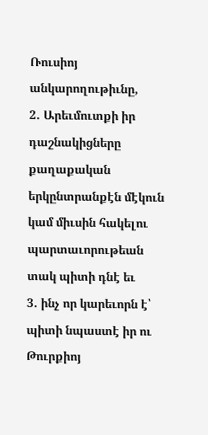Ռուսիոյ անկարողութիւնը,
2. Արեւմուտքի իր դաշնակիցները քաղաքական երկընտրանքէն մէկուն կամ միւսին հակելու պարտաւորութեան տակ պիտի դնէ եւ
3. ինչ որ կարեւորն է՝ պիտի նպաստէ իր ու Թուրքիոյ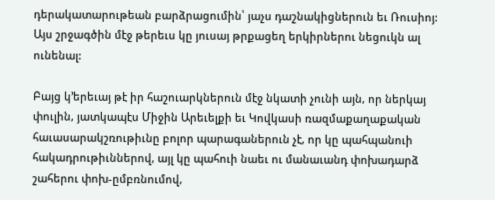դերակատարութեան բարձրացումին՝ յաչս դաշնակիցներուն եւ Ռուսիոյ: Այս շրջագծին մէջ թերեւս կը յուսայ թրքացեղ երկիրներու նեցուկն ալ ունենալ:

Բայց կ’երեւայ թէ իր հաշուարկներուն մէջ նկատի չունի այն, որ ներկայ փուլին, յատկապէս Միջին Արեւելքի եւ Կովկասի ռազմաքաղաքական հաւասարակշռութիւնը բոլոր պարագաներուն չէ, որ կը պահպանուի հակադրութիւններով, այլ կը պահուի նաեւ ու մանաւանդ փոխադարձ շահերու փոխ-ըմբռնումով,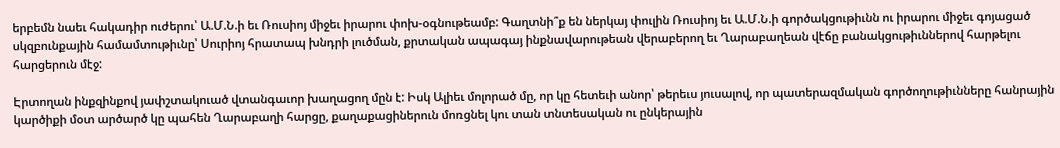երբեմն նաեւ հակադիր ուժերու՝ Ա.Մ.Ն.ի եւ Ռուսիոյ միջեւ իրարու փոխ-օգնութեամբ: Գաղտնի՞ք են ներկայ փուլին Ռուսիոյ եւ Ա.Մ.Ն.ի գործակցութիւնն ու իրարու միջեւ գոյացած սկզբունքային համամտութիւնը՝ Սուրիոյ հրատապ խնդրի լուծման, քրտական ապագայ ինքնավարութեան վերաբերող եւ Ղարաբաղեան վէճը բանակցութիւններով հարթելու հարցերուն մէջ:

Էրտողան ինքզինքով յափշտակուած վտանգաւոր խաղացող մըն է: Իսկ Ալիեւ մոլորած մը, որ կը հետեւի անոր՝ թերեւս յուսալով, որ պատերազմական գործողութիւնները հանրային կարծիքի մօտ արծարծ կը պահեն Ղարաբաղի հարցը, քաղաքացիներուն մոռցնել կու տան տնտեսական ու ընկերային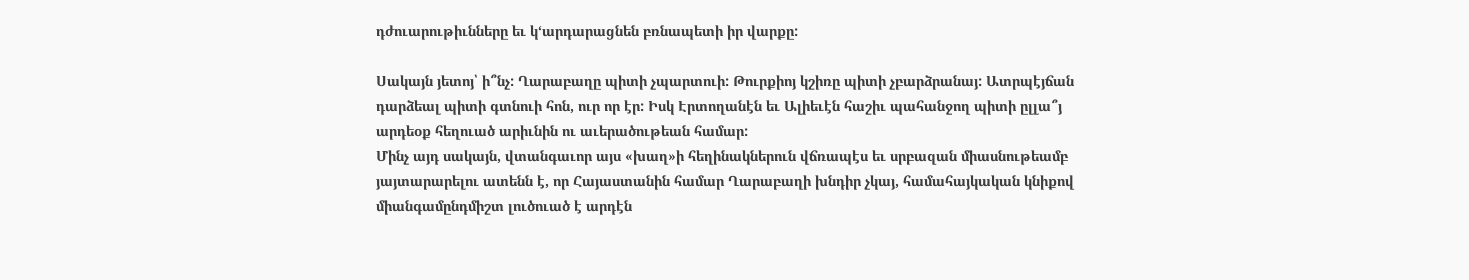դժուարութիւնները եւ կ‘արդարացնեն բռնապետի իր վարքը:

Սակայն յետոյ՝ ի՞նչ: Ղարաբաղը պիտի չպարտուի: Թուրքիոյ կշիռը պիտի չբարձրանայ: Ատրպէյճան դարձեալ պիտի գտնուի հոն, ուր որ էր: Իսկ Էրտողանէն եւ Ալիեւէն հաշիւ պահանջող պիտի ըլլա՞յ արդեօք հեղուած արիւնին ու աւերածութեան համար:
Մինչ այդ սակայն, վտանգաւոր այս «խաղ»ի հեղինակներուն վճռապէս եւ սրբազան միասնութեամբ յայտարարելու ատենն է, որ Հայաստանին համար Ղարաբաղի խնդիր չկայ, համահայկական կնիքով միանգամընդմիշտ լուծուած է արդէն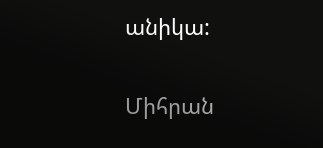անիկա:

Միհրան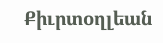Քիւրտօղլեան